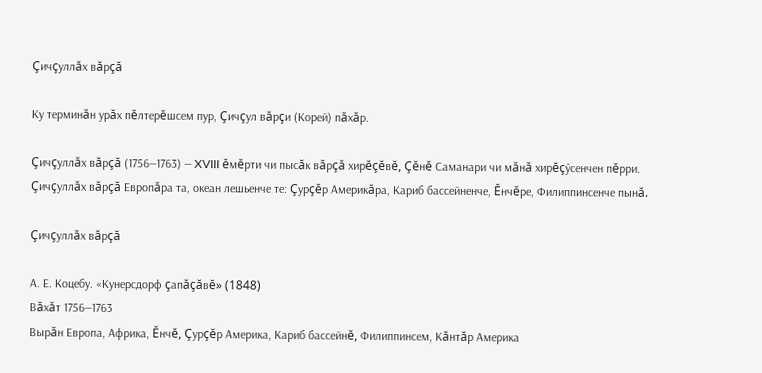Çичçуллăх вăрçă

Ку терминăн урăх пĕлтерĕшсем пур, Çичçул вăрçи (Корей) пăхăр.

Çичçуллăх вăрçă (1756—1763) — XVIII ĕмĕрти чи пысăк вăрçă хирĕçĕвĕ, Çĕнĕ Саманари чи мăнă хирĕçӳсенчен пĕрри. Çичçуллăх вăрçă Европăра та, океан лешьенче те: Çурçĕр Америкăра, Кариб бассейненче, Ĕнчĕре, Филиппинсенче пынă.

Çичçуллăх вăрçă

А. Е. Коцебу. «Кунерсдорф çапăçăвĕ» (1848)
Вăхăт 1756—1763
Вырăн Европа, Африка, Ĕнчĕ, Çурçĕр Америка, Кариб бассейнĕ, Филиппинсем, Кăнтăр Америка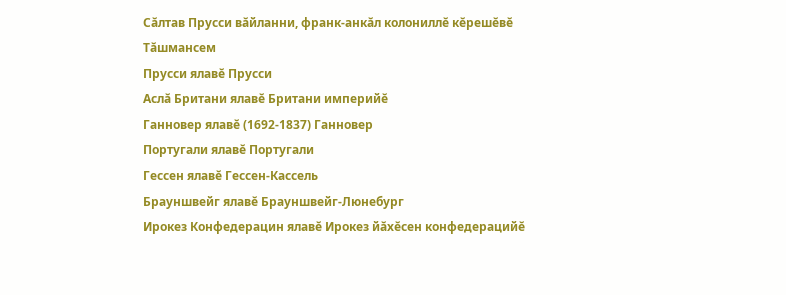Сăлтав Прусси вăйланни, франк-анкăл колониллĕ кĕрешĕвĕ
Тăшмансем
Прусси ялавĕ Прусси
Аслă Британи ялавĕ Британи империйĕ
Ганновер ялавĕ (1692-1837) Ганновер
Португали ялавĕ Португали
Гессен ялавĕ Гессен-Кассель
Брауншвейг ялавĕ Брауншвейг-Люнебург
Ирокез Конфедерацин ялавĕ Ирокез йăхĕсен конфедерацийĕ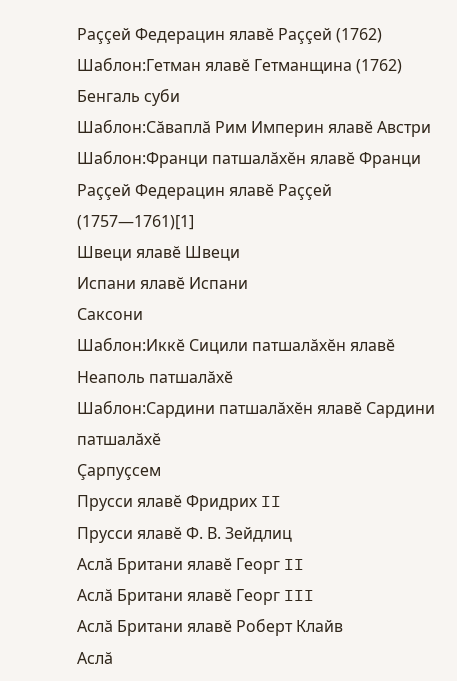Раççей Федерацин ялавĕ Раççей (1762)
Шаблон:Гетман ялавĕ Гетманщина (1762)
Бенгаль суби
Шаблон:Сăваплă Рим Империн ялавĕ Австри
Шаблон:Франци патшалăхĕн ялавĕ Франци
Раççей Федерацин ялавĕ Раççей (1757—1761)[1]
Швеци ялавĕ Швеци
Испани ялавĕ Испани
Саксони
Шаблон:Иккĕ Сицили патшалăхĕн ялавĕ Неаполь патшалăхĕ
Шаблон:Сардини патшалăхĕн ялавĕ Сардини патшалăхĕ
Çарпуçсем
Прусси ялавĕ Фридрих II
Прусси ялавĕ Ф. В. Зейдлиц
Аслă Британи ялавĕ Георг II
Аслă Британи ялавĕ Георг III
Аслă Британи ялавĕ Роберт Клайв
Аслă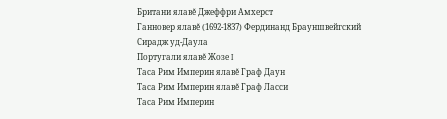Британи ялавĕ Джеффри Амхерст
Ганновер ялавĕ (1692-1837) Фердинанд Брауншвейгский
Сирадж уд-Даула
Португали ялавĕ Жозе I
Таса Рим Империн ялавĕ Граф Даун
Таса Рим Империн ялавĕ Граф Ласси
Таса Рим Империн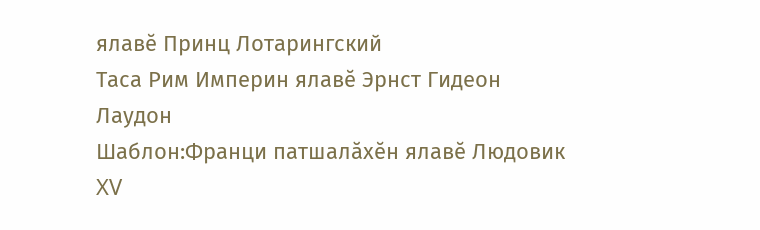ялавĕ Принц Лотарингский
Таса Рим Империн ялавĕ Эрнст Гидеон Лаудон
Шаблон:Франци патшалăхĕн ялавĕ Людовик XV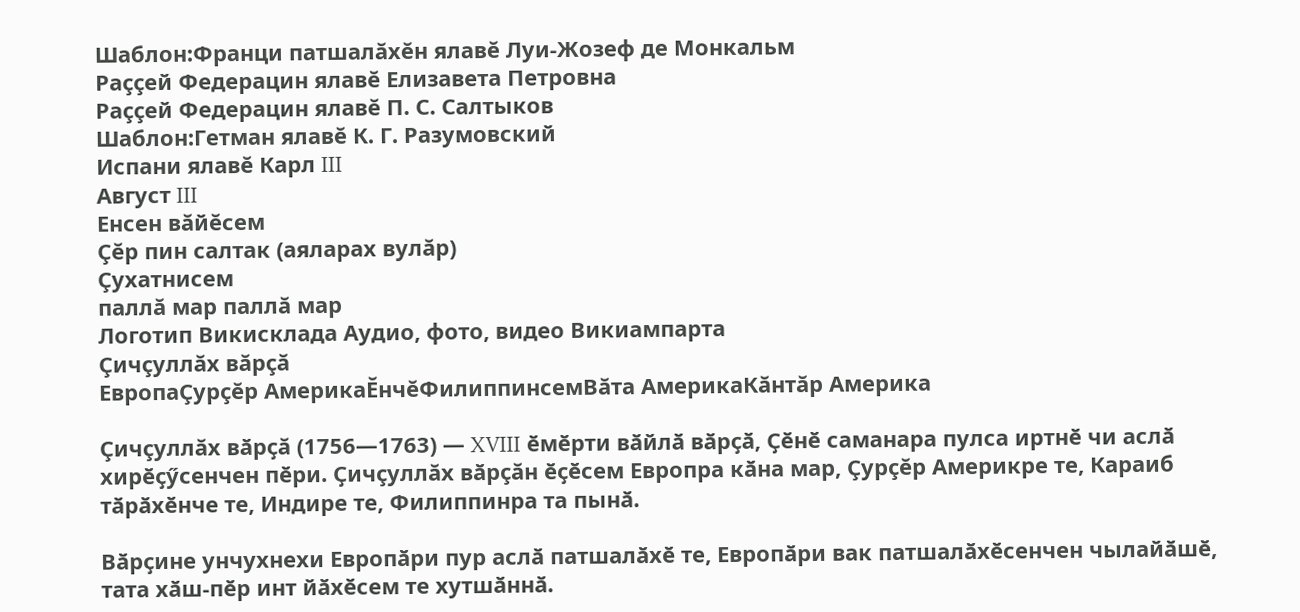Шаблон:Франци патшалăхĕн ялавĕ Луи-Жозеф де Монкальм
Раççей Федерацин ялавĕ Елизавета Петровна
Раççей Федерацин ялавĕ П. С. Салтыков
Шаблон:Гетман ялавĕ К. Г. Разумовский
Испани ялавĕ Карл III
Август III
Енсен вăйĕсем
Çĕр пин салтак (аяларах вулăр)
Çухатнисем
паллă мар паллă мар
Логотип Викисклада Аудио, фото, видео Викиампарта
Çичçуллăх вăрçă
ЕвропаÇурçĕр АмерикаĔнчĕФилиппинсемВăта АмерикаКăнтăр Америка

Çичçуллăх вӑрҫă (1756—1763) — XVIII ӗмӗрти вӑйлӑ вӑрҫӑ, Ҫӗнӗ саманара пулса иртнӗ чи аслӑ хирӗҫӳсенчен пӗри. Ҫичçуллăх вӑрçăн ӗҫӗсем Европра кӑна мар, Çурçĕр Америкре те, Караиб тӑрӑхӗнче те, Индире те, Филиппинра та пынӑ.

Вӑрҫине унчухнехи Европӑри пур аслӑ патшалӑхӗ те, Европӑри вак патшалӑхӗсенчен чылайӑшӗ, тата хӑш-пӗр инт йӑхӗсем те хутшӑннӑ.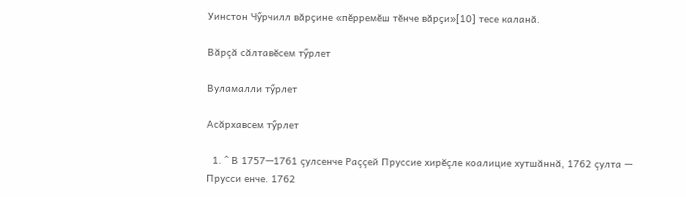Уинстон Чӳрчилл вӑрҫине «пӗрремӗш тӗнче вӑрҫи»[10] тесе каланӑ.

Вăрçă сăлтавĕсем тӳрлет

Вуламалли тӳрлет

Асăрхавсем тӳрлет

  1. ^ В 1757—1761 çулсенче Раççей Пруссие хирĕçле коалицие хутшăннă, 1762 çулта — Прусси енче. 1762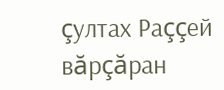çултах Раççей вăрçăран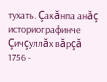тухать. Çакăнпа анăç историографинче Çичçуллăх вăрçă 1756 -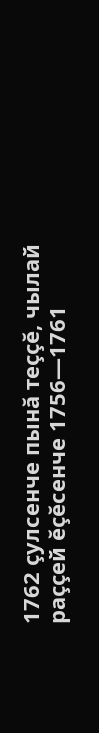1762 çулсенче пынă теççĕ, чылай раççей ĕçĕсенче 1756—1761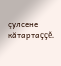çулсене кăтартаççĕ.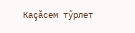Каçăсем тӳрлет